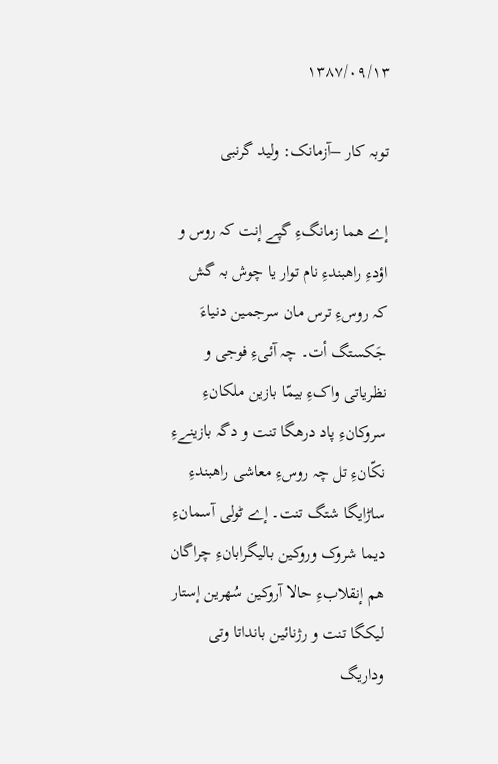۱۳۸۷/۰۹/۱۳

توبہ کار –آزمانک: ولید گرنبی

إے ھما زمانگءِ گپے إنت کہ روس و اؤدءِ راھبندءِ نام توار یا چوش بہ گش کہ روسءِ ترس مان سرجمین دنیاءَ جَکستگ أت۔ چہ آئیءِ فوجی و نظریاتی واکءِ بیمّا بازین ملکانءِ سروکانءِ پاد درھگا تنت و دگہ بازینےءِ نکّانءِ تل چہ روسءِ معاشی راھبندءِ ساڑایگا شتگ تنت۔ إے ٹولی آسمانءِ دیما شروک وروکین بالیگرابانءِ چراگان ھم إنقلابءِ حالا آروکین سُھرین إستار لیکگا تنت و رژنائین بانداتا وتی وداریگ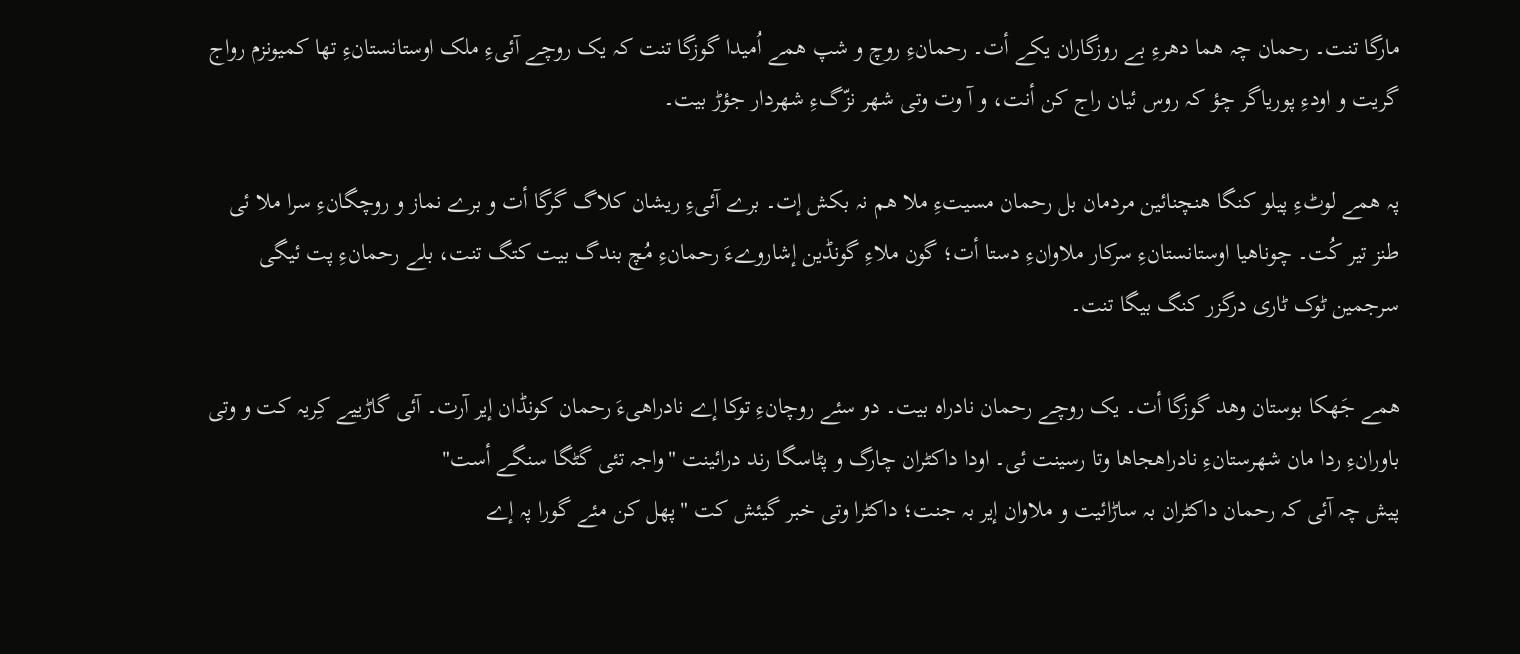مارگا تنت۔ رحمان چہ ھما دھرءِ بے روزگاران یکے أت۔ رحمانءِ روچ و شپ ھمے اُمیدا گوزگا تنت کہ یک روچے آئیءِ ملک اوستانستانءِ تھا کمیونزم رواج گریت و اودءِ پوریاگر چؤ کہ روس ئیان راج کن أنت، و آ وت وتی شھر نزّگءِ شھردار جؤڑ بیت۔

پہ ھمے لوٹءِ پیلو کنگا ھنچنائین مردمان بل رحمان مسیتءِ ملا ھم نہ بکش إت۔ برے آئیءِ ریشان کلاگ گرگا أت و برے نماز و روچگانءِ سرا ملا ئی طنز تیر کُت۔ چوناھیا اوستانستانءِ سرکار ملاوانءِ دستا أت؛ گون ملاءِ گونڈین إشاروےءَ رحمانءِ مُچ بندگ بیت کتگ تنت، بلے رحمانءِ پت ئیگی سرجمین ٹوک ٹاری درگزر کنگ بیگا تنت۔

ھمے جَھکا بوستان وھد گوزگا أت۔ یک روچے رحمان نادراہ بیت۔ دو سئے روچانءِ توکا إے نادراھیءَ رحمان کونڈان إیر آرت۔ آئی گاڑییے کِریہ کت و وتی باورانءِ ردا مان شھرستانءِ نادراھجاھا وتا رسینت ئی۔ اودا داکٹران چارگ و پٹاسگا رند درائینت "واجہ تئی گٹگا سنگے أست"
پیش چہ آئی کہ رحمان داکٹران بہ ساڑائیت و ملاوان إیر بہ جنت؛ داکٹرا وتی خبر گيئش کت "پھل کن مئے گورا پہ إے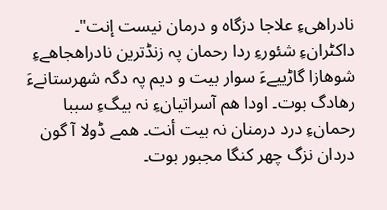نادراھیءِ علاجا دزگاہ و درمان نیست إنت"۔
داکٹرانءِ شئورءِ ردا رحمان پہ زنڈترین نادراھجاھےءِ شوھازا گاڑییےءَ سوار بیت و دیم پہ دگہ شھرستانےءَ رھادگ بوت۔ اودا ھم آسراتیانءِ نہ بیگءِ سببا رحمانءِ درد درمنان نہ بیت أنت۔ ھمے ڈولا آ گون دردان نزگ چھر کنگا مجبور بوت۔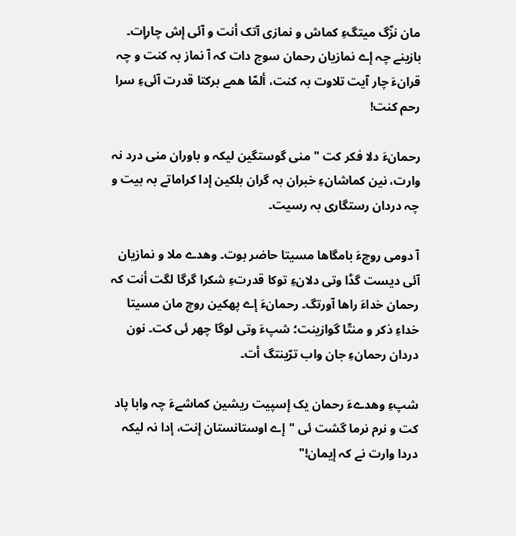مان نزّگ میتگءِ کماش و نمازی آتک أنت و آئی إش چارإت۔ بازینے چہ إے نمازیان رحمان سوج دات کہ آ نماز بہ کنت و چہ قرانءَ چار آیت تلاوت بہ کنت، ألمّا ھمے برکتا قدرت آئیءِ سرا رحم کنت!

رحمانءَ دلا فکر کت "منی گوستگین لیکہ و باوران منی درد نہ وارت، نین کماشانءِ خبران بہ گران بلکین إدا کراماتے بہ بیت و چہ دردان رستگاری بہ رسیت۔

آ دومی روچءَ بامگاھا مسیتا حاضر بوت۔ وھدے ملا و نمازیان آئی دیست گڈا وتی دلانءِ توکا قدرتءِ شکرا گرگا لگت أنت کہ رحمان خداءَ راھا آورتگ۔ رحمانءَ إے پھکین روچ مان مسیتا خداءِ ذکر و منتّا گوازینت؛ شپءَ وتی لوگا چھر ئی کت۔ نون دردان رحمانءِ جان واب ترّینتگ أت۔

شپءِ وھدےءَ رحمان یک إسپیت ریشین کماشےءَ چہ وابا پاد کت و نرم نرما گشت ئی "إے اوستانستان إنت، إدا نہ لیکہ دردا وارت نے کہ إیمان!"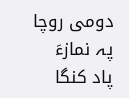دومی روچا پہ نمازءَ پاد کنگا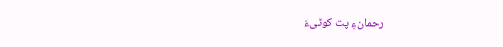رحمانءِ پت کوٹیءَ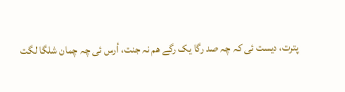پترت، دیست ئی کہ چہ صد رگا یک رگے ھم نہ جنت، أرس ئی چہ چمان شلگا لگت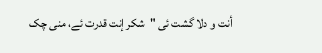أنت و دلا گشت ئی "شکر إنت قدرت ئے، منی چک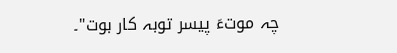چہ موتءَ پیسر توبہ کار بوت"۔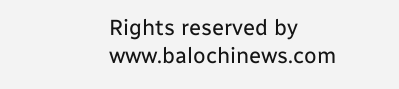Rights reserved by www.balochinews.com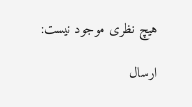هیچ نظری موجود نیست:

ارسال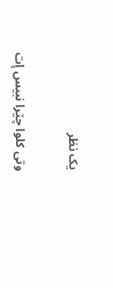یک نظر

وتی کلوا چێرا نبیس إت